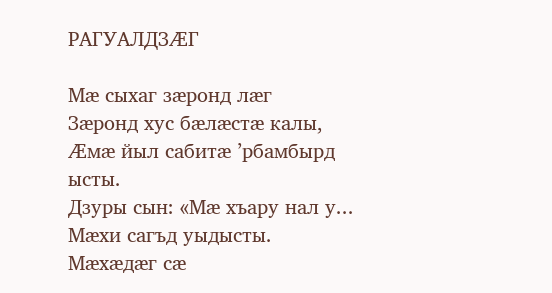РАГУАЛДЗÆГ

Мæ сыхаг зæронд лæг
Зæронд хус бæлæстæ калы,
Æмæ йыл сабитæ ’рбамбырд ысты.
Дзуры сын: «Мæ хъару нал у...
Мæхи сагъд уыдысты.
Мæхæдæг сæ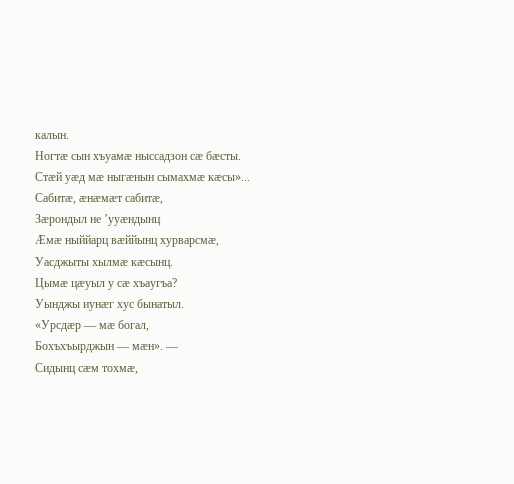калын.
Ногтæ сын хъуамæ ныссадзон сæ бæсты.
Стæй уæд мæ ныгæнын сымахмæ кæсы»...
Сабитæ, æнæмæт сабитæ,
Зæрондыл не ’ууæндынц
Æмæ ныййарц вæййынц хурварсмæ,
Уасджыты хылмæ кæсынц.
Цымæ цæуыл у сæ хъаугъа?
Уынджы иунæг хус бынатыл.
«Урсдæр — мæ богал,
Бохъхъырджын — мæн». —
Сидынц сæм тохмæ,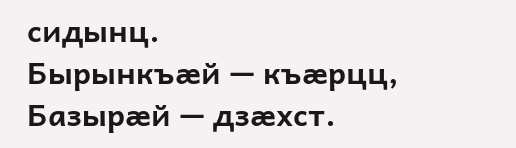сидынц.
Бырынкъæй — къæрцц,
Базырæй — дзæхст.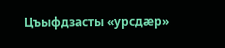Цъыфдзасты «урсдæр»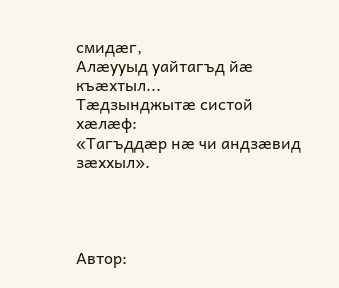смидæг,
Алæууыд уайтагъд йæ къæхтыл...
Тæдзынджытæ систой хæлæф:
«Тагъддæр нæ чи андзæвид зæххыл».




Автор: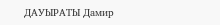ДАУЫРАТЫ Дамир